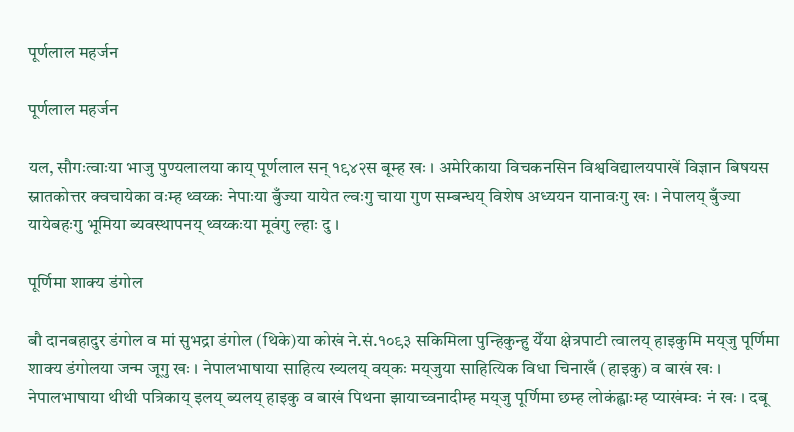पूर्णलाल महर्जन

पूर्णलाल महर्जन

यल, सौगःत्वाःया भाजु पुण्यलालया काय् पूर्णलाल सन् १९४२स बूम्ह खः । अमेरिकाया विचकनसिन विश्वविद्यालयपाखें विज्ञान बिषयस स्नातकोत्तर क्वचायेका वःम्ह थ्वय्कः नेपाःया बुँज्या यायेत ल्वःगु चाया गुण सम्बन्धय् विशेष अध्ययन यानावःगु खः । नेपालय् बुँज्या यायेबहःगु भूमिया ब्यवस्थापनय् थ्वय्कःया मूवंगु ल्हाः दु ।

पूर्णिमा शाक्य डंगोल

बौ दानबहादुर डंगोल व मां सुभद्रा डंगोल (थिके)या कोखं ने.सं.१०९३ सकिमिला पुन्हिकुन्हु येँया क्षेत्रपाटी त्वालय् हाइकुमि मय्‌जु पूर्णिमा शाक्य डंगोलया जन्म जूगु खः । नेपालभाषाया साहित्य ख्यलय् वय्‌कः मय्‌जुया साहित्यिक विधा चिनाखँ (हाइकु) व बाखं खः । नेपालभाषाया थीथी पत्रिकाय् इलय् ब्यलय् हाइकु व बाखं पिथना झायाच्वनादीम्ह मय्‌जु पूर्णिमा छम्ह लोकंह्वाःम्ह प्याखंम्वः नं खः । दबू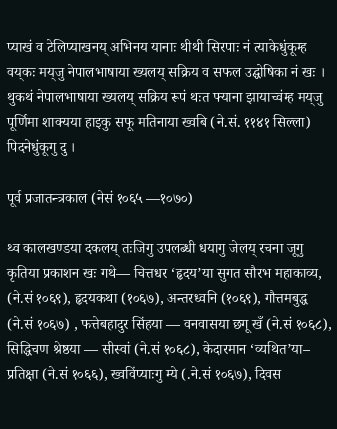प्याखं व टेलिप्याखनय् अभिनय यानाः थीथी सिरपाः नं त्याकेधुंकूम्ह वय्‌कः मय्‌जु नेपालभाषाया ख्यलय् सक्रिय व सफल उद्घोषिका नं खः । थुकथं नेपालभाषाया ख्यलय् सक्रिय रूपं थःत फ्याना झायाच्वंम्ह मय्‌जु पूर्णिमा शाक्यया हाइकु सफू मतिनाया ख्वबि (ने.सं. ११४१ सिल्ला) पिदनेधुंकूगु दु ।

पूर्व प्रजातन्त्रकाल (नेसं १०६५ —१०७०)

थ्व कालखण्डया दकलय् तःजिगु उपलब्धी धयागु जेलय् रचना जूगु कृतिया प्रकाशन खः गथे— चित्तधर ‘हृदय’या सुगत सौरभ महाकाव्य, (ने.सं १०६९), हृदयकथा (१०६७), अन्तरध्वनि (१०६९), गौत्तमबुद्ध (ने.सं १०६७) , फत्तेबहादुर सिंहया — वनवासया छगू खँ (ने.सं १०६८), सिद्धिचण श्रेष्ठया — सीस्वां (ने.सं १०६८), केदारमान ‘व्यथित’या– प्रतिक्षा (ने.सं १०६६), ख्वविंप्याःगु म्ये (.ने.सं १०६७), दिवस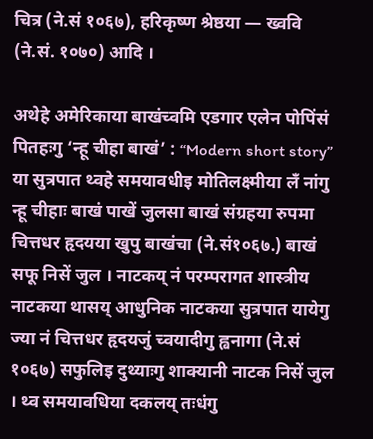चित्र (ने.सं १०६७), हरिकृष्ण श्रेष्ठया — ख्ववि (ने.सं. १०७०) आदि ।

अथेहे अमेरिकाया बाखंच्वमि एडगार एलेन पोपिंसं पितहःगु ‘न्हू चीहा बाखं’ : “Modern short story” या सुत्रपात थ्वहे समयावधीइ मोतिलक्ष्मीया लँ नांगु न्हू चीहाः बाखं पाखें जुलसा बाखं संग्रहया रुपमा चित्तधर हृदयया खुपु बाखंचा (ने.सं१०६७.) बाखं सफू निसें जुल । नाटकय् नं परम्परागत शास्त्रीय नाटकया थासय् आधुनिक नाटकया सुत्रपात यायेगु ज्या नं चित्तधर हृदयजुं च्वयादीगु ह्वनागा (ने.सं १०६७) सफुलिइ दुथ्याःगु शाक्यानी नाटक निसें जुल । थ्व समयावधिया दकलय् तःधंगु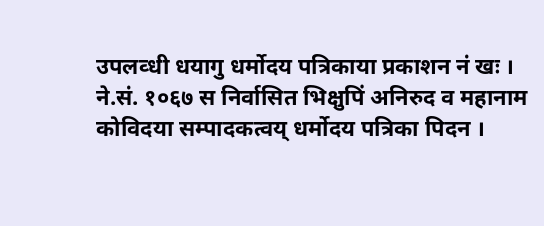उपलव्धी धयागु धर्मोदय पत्रिकाया प्रकाशन नं खः । ने.सं. १०६७ स निर्वासित भिक्षुपिं अनिरुद व महानाम कोविदया सम्पादकत्वय् धर्मोदय पत्रिका पिदन ।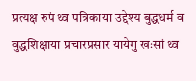प्रत्यक्ष रुपं थ्व पत्रिकाया उद्देश्य बुद्धधर्म व वुद्धशिक्षाया प्रचारप्रसार यायेगु खःसां थ्व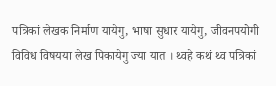पत्रिकां लेखक निर्माण यायेगु, भाषा सुधार यायेगु, जीवनपयोगी विविध विषयया लेख पिकायेगु ज्या यात । थ्वहे कथं थ्व पत्रिकां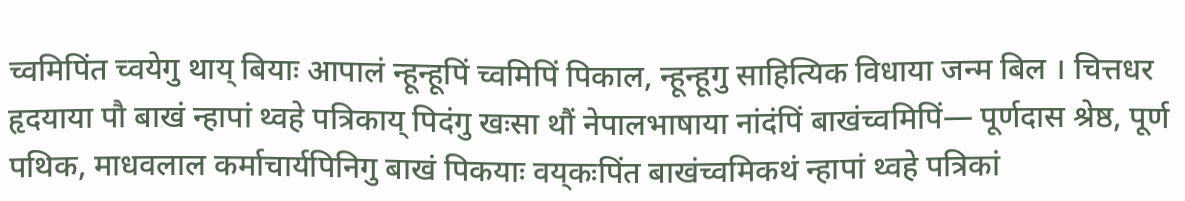च्वमिपिंत च्वयेगु थाय् बियाः आपालं न्हून्हूपिं च्वमिपिं पिकाल, न्हून्हूगु साहित्यिक विधाया जन्म बिल । चित्तधर हृदयाया पौ बाखं न्हापां थ्वहे पत्रिकाय् पिदंगु खःसा थौं नेपालभाषाया नांदंपिं बाखंच्वमिपिं— पूर्णदास श्रेष्ठ, पूर्ण पथिक, माधवलाल कर्माचार्यपिनिगु बाखं पिकयाः वय्‌कःपिंत बाखंच्वमिकथं न्हापां थ्वहे पत्रिकां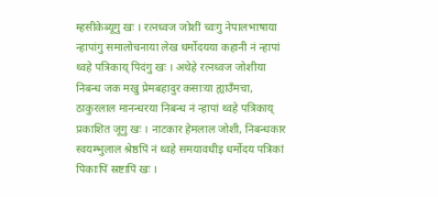म्हसीकेब्यूगु खः । रत्नध्वज जोशीं च्वःगु नेपालभाषाया न्हापांगु समालोचनाया लेख धर्मोदयया कहानी नं न्हापां थ्वहे पत्रिकाय् पिदंगु खः । अथेहे रत्नध्वज जोशीया निबन्ध जक मखु प्रेमबहादुर कसाःया ह्याउँमचा, ठाकुरलाल मानन्धरया निबन्ध नं न्हापां थ्वहे पत्रिकाय् प्रकाशित जूगु खः । नाटकार हेमलाल जोशी, निबन्धकार स्वयम्भुलाल श्रेष्ठपिं नं थ्वहे समयावधीइ धर्मोदय पत्रिकां पिकाःपिं स्रष्टापिं खः ।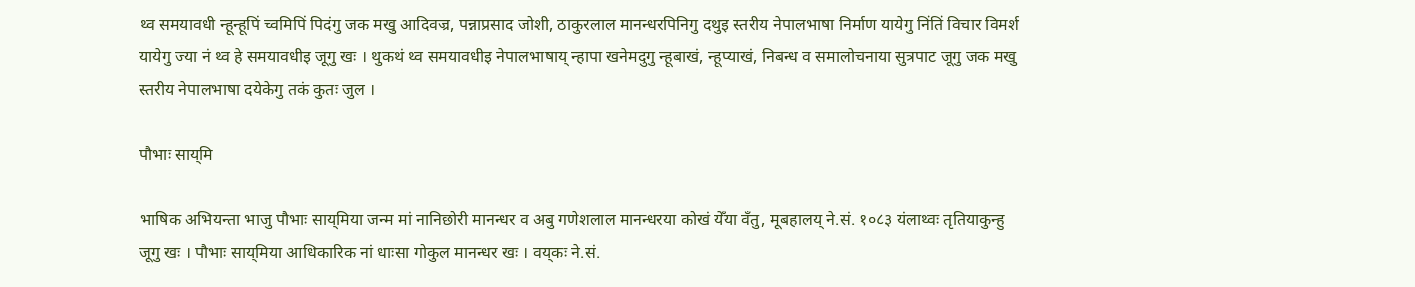थ्व समयावधी न्हून्हूपिं च्वमिपिं पिदंगु जक मखु आदिवज्र, पन्नाप्रसाद जोशी, ठाकुरलाल मानन्धरपिनिगु दथुइ स्तरीय नेपालभाषा निर्माण यायेगु निंतिं विचार विमर्श यायेगु ज्या नं थ्व हे समयावधीइ जूगु खः । थुकथं थ्व समयावधीइ नेपालभाषाय् न्हापा खनेमदुगु न्हूबाखं, न्हूप्याखं, निबन्ध व समालोचनाया सुत्रपाट जूगु जक मखु स्तरीय नेपालभाषा दयेकेगु तकं कुतः जुल ।

पौभाः साय्‌मि

भाषिक अभियन्ता भाजु पौभाः साय्‌मिया जन्म मां नानिछोरी मानन्धर व अबु गणेशलाल मानन्धरया कोखं येँया वँतु, मूबहालय् ने.सं. १०८३ यंलाथ्वः तृतियाकुन्हु जूगु खः । पौभाः साय्‌मिया आधिकारिक नां धाःसा गोकुल मानन्धर खः । वय्‌कः ने.सं.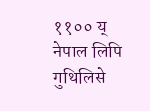११०० य् नेपाल लिपि गुथिलिसे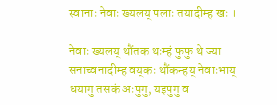स्वानाः नेवाः ख्यलय् पलाः तयादीम्ह खः ।

नेवाः ख्यलय् थौंतक थःम्हं फुफु थे ज्या सनाच्वनादीम्ह वय्‌कः थौंकन्हय् नेवाःभाय् धयागु तसकं अःपुगु, यइपुगु व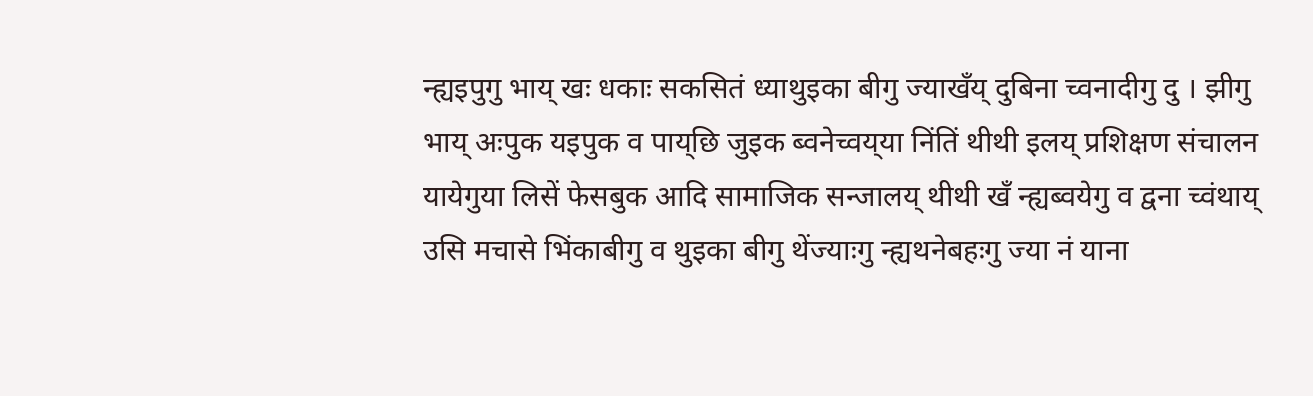न्ह्यइपुगु भाय् खः धकाः सकसितं ध्याथुइका बीगु ज्याखँय् दुबिना च्वनादीगु दु । झीगु भाय् अःपुक यइपुक व पाय्‌छि जुइक ब्वनेच्वय्‌या निंतिं थीथी इलय् प्रशिक्षण संचालन यायेगुया लिसें फेसबुक आदि सामाजिक सन्जालय् थीथी खँ न्ह्यब्वयेगु व द्वना च्वंथाय् उसि मचासे भिंकाबीगु व थुइका बीगु थेंज्याःगु न्ह्यथनेबहःगु ज्या नं याना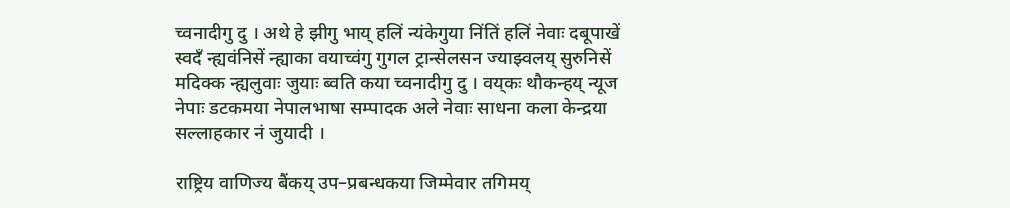च्वनादीगु दु । अथे हे झीगु भाय् हलिं न्यंकेगुया निंतिं हलिं नेवाः दबूपाखें स्वदँ न्ह्यवंनिसें न्ह्याका वयाच्वंगु गुगल ट्रान्सेलसन ज्याझ्वलय् सुरुनिसें मदिक्क न्ह्यलुवाः जुयाः ब्वति कया च्वनादीगु दु । वय्‌कः थौकन्हय् न्यूज नेपाः डटकमया नेपालभाषा सम्पादक अले नेवाः साधना कला केन्द्रया सल्लाहकार नं जुयादी ।

राष्ट्रिय वाणिज्य बैंकय् उप–प्रबन्धकया जिम्मेवार तगिमय्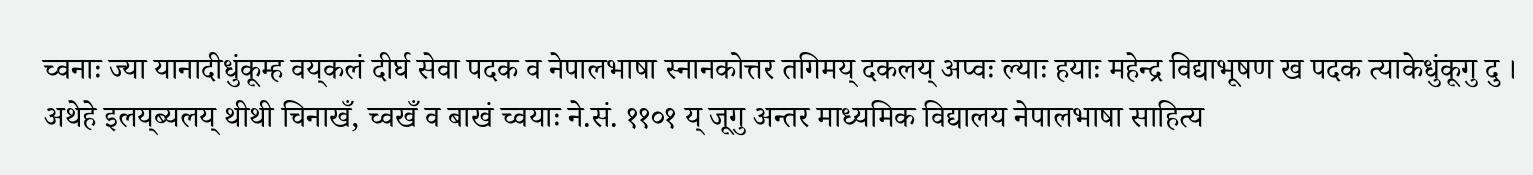च्वनाः ज्या यानादीधुंकूम्ह वय्‌कलं दीर्घ सेवा पदक व नेपालभाषा स्नानकोत्तर तगिमय् दकलय् अप्वः ल्याः हयाः महेन्द्र विद्याभूषण ख पदक त्याकेधुंकूगु दु । अथेहे इलय्‌‌ब्यलय् थीथी चिनाखँ, च्वखँ व बाखं च्वयाः ने.सं. ११०१ य् जूगु अन्तर माध्यमिक विद्यालय नेपालभाषा साहित्य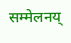सम्मेलनय्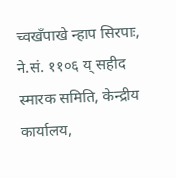च्वखँपाखे न्हाप सिरपाः, ने.सं. ११०६ य् सहीद स्मारक समिति, केन्द्रीय कार्यालय,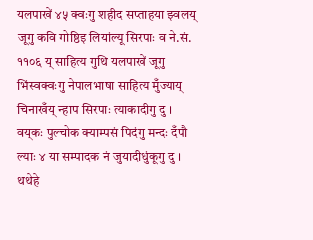यलपाखें ४५ क्वःगु शहीद सप्ताहया झ्वलय् जूगु कवि गोष्ठिइ लियांल्यू सिरपाः व ने.सं. ११०६ य् साहित्य गुथि यलपाखें जूगु भिंस्वक्वःगु नेपालभाषा साहित्य मुँज्याय् चिनाखँय् न्हाप सिरपाः त्याकादीगु दु । वय्‌कः पुल्चोक क्याम्पसं पिदंगु मन्दः दँपौ ल्याः ४ या सम्पादक नं जुयादीधुंकूगु दु । थथेहे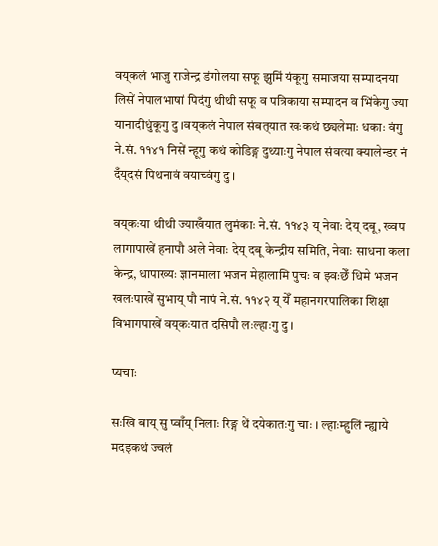वय्‌कलं भाजु राजेन्द्र डंगोलया सफू झुमिं यंकूगु समाजया सम्पादनया लिसें नेपालभाषां पिदंगु थीथी सफू व पत्रिकाया सम्पादन व भिंकेगु ज्या यानादीधुंकूगु दु ।वय्‌कलं नेपाल संबत्‌यात खःकथं छ्यलेमाः धकाः वंगु ने.सं. ११४१ निसें न्हूगु कथं कोडिङ्ग दुथ्याःगु नेपाल संवत्या क्यालेन्डर नं दँय्‌दसं पिथनावं वयाच्वंगु दु ।

वय्‌कःया थीथी ज्याखँयात लुमंकाः ने.सं. ११४३ य् नेवाः देय् दबू, ख्वप लागापाखें हनापौ अले नेवाः देय् दबू केन्द्रीय समिति, नेवाः साधना कला केन्द्र, धापाख्यः ज्ञानमाला भजन मेहालामि पुचः व झ्वःछेँ धिमे भजन खलःपाखें सुभाय् पौ नापं ने.सं. ११४२ य् येँ महानगरपालिका शिक्षा विभागपाखें वय्‌कःयात दसिपौ लःल्हाःगु दु ।

प्यचाः

सःखि बाय् सु प्वाँय् निलाः रिङ्ग थें दयेकातःगु चाः । ल्हाःम्हुलिं न्ह्याये मदइकथं ज्वलं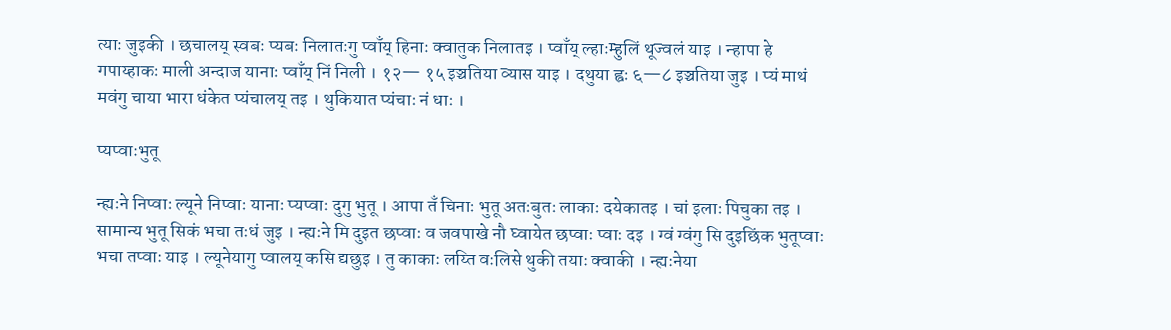त्याः जुइकी । छचालय् स्वबः प्यबः निलातःगु प्वाँय् हिनाः क्वातुक निलातइ । प्वाँय् ल्हाःम्हुलिं थूज्वलं याइ । न्हापा हे गपाय्हाकः माली अन्दाज यानाः प्वाँय् निं निली । १२— १५ इञ्चतिया व्यास याइ । दथुया ह्वः ६—८ इञ्चतिया जुइ । प्यं माथं मवंगु चाया भारा धंकेत प्यंचालय् तइ । थुकियात प्यंचाः नं धाः ।

प्यप्वाःभुतू

न्ह्यःने निप्वाः ल्यूने निप्वाः यानाः प्यप्वाः दुगु भुतू । आपा तँ चिनाः भुतू अतःबुतः लाकाः दयेकातइ । चां इलाः पिचुका तइ । सामान्य भुतू सिकं भचा तःधं जुइ । न्ह्यःने मि दुइत छप्वाः व जवपाखे नौ घ्वायेत छप्वाः प्वाः दइ । ग्वं ग्वंगु सि दुइछिंक भुतूप्वाः भचा तप्वाः याइ । ल्यूनेयागु प्वालय् कसि द्यछुइ । तु काकाः लय्ति वःलिसे थुकी तयाः क्वाकी । न्ह्यःनेया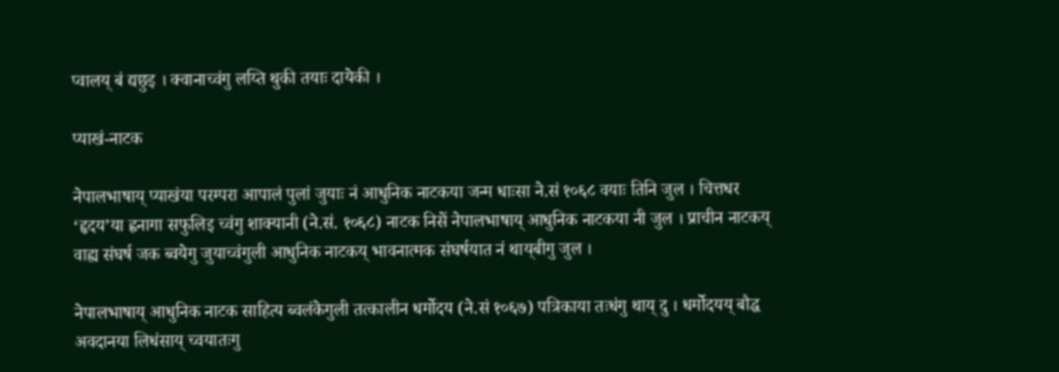प्वालय् बं द्यछुइ । क्वानाच्वंगु लय्ति थुकी तयाः दायेकी ।

प्याखं-नाटक

नेपालभाषाय् प्याखंया परम्परा आपालं पुलां जुयाः नं आधुनिक नाटकया जन्म धाःसा ने.सं १०६८ वयाः तिनि जुल । चित्तधर ‘हृदय’या ह्वनागा सफुलिइ च्वंगु शाक्यानी (ने.सं. १०६८) नाटक निसें नेपालभाषाय् आधुनिक नाटकया नी जुल । प्राचीन नाटकय् वाह्य संघर्ष जक ब्वयेगु जुयाच्वंगुली आधुनिक नाटकय् भावनात्मक संघर्षयात नं थाय्‌बीगु जुल ।

नेपालभाषाय् आधुनिक नाटक साहित्य ब्वलंकेगुली तत्कालीन धर्मोदय (ने.सं १०६७) पत्रिकाया तःधंगु थाय् दु । धर्मोदयय् बौद्ध अवदानया लिधंसाय् च्वयातःगु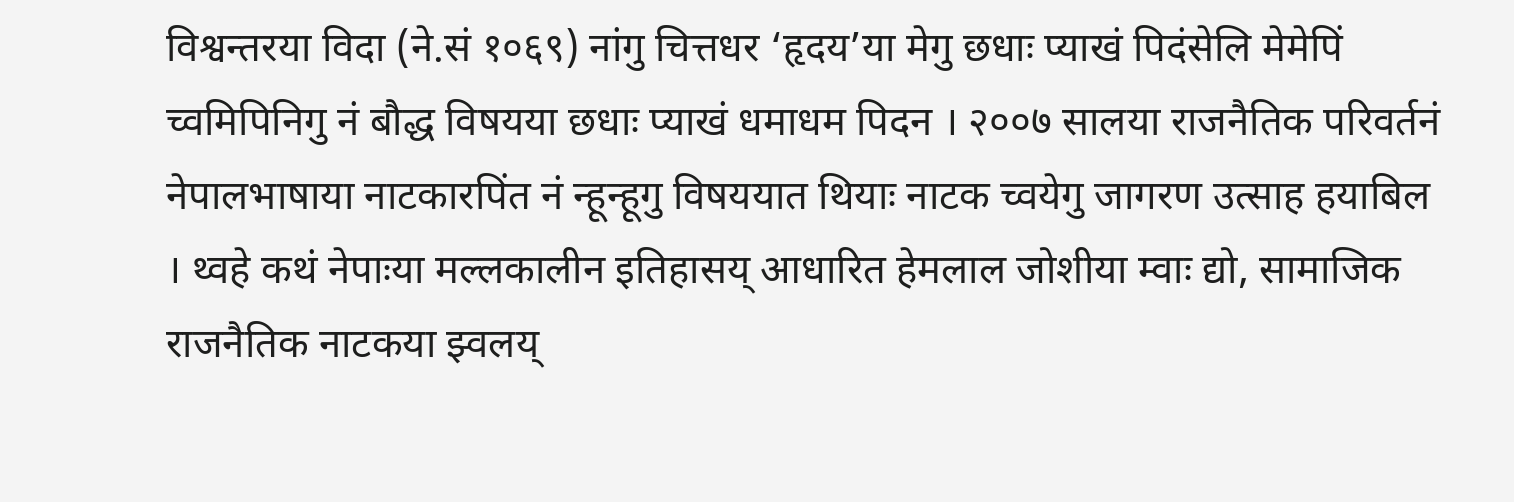विश्वन्तरया विदा (ने.सं १०६९) नांगु चित्तधर ‘हृदय’या मेगु छधाः प्याखं पिदंसेलि मेमेपिं च्वमिपिनिगु नं बौद्ध विषयया छधाः प्याखं धमाधम पिदन । २००७ सालया राजनैतिक परिवर्तनं नेपालभाषाया नाटकारपिंत नं न्हून्हूगु विषययात थियाः नाटक च्वयेगु जागरण उत्साह हयाबिल । थ्वहे कथं नेपाःया मल्लकालीन इतिहासय् आधारित हेमलाल जोशीया म्वाः द्यो, सामाजिक राजनैतिक नाटकया झ्वलय्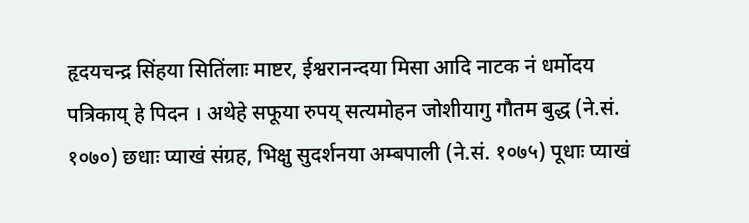हृदयचन्द्र सिंहया सितिंलाः माष्टर, ईश्वरानन्दया मिसा आदि नाटक नं धर्मोदय पत्रिकाय् हे पिदन । अथेहे सफूया रुपय् सत्यमोहन जोशीयागु गौतम बुद्ध (ने.सं. १०७०) छधाः प्याखं संग्रह, भिक्षु सुदर्शनया अम्बपाली (ने.सं. १०७५) पूधाः प्याखं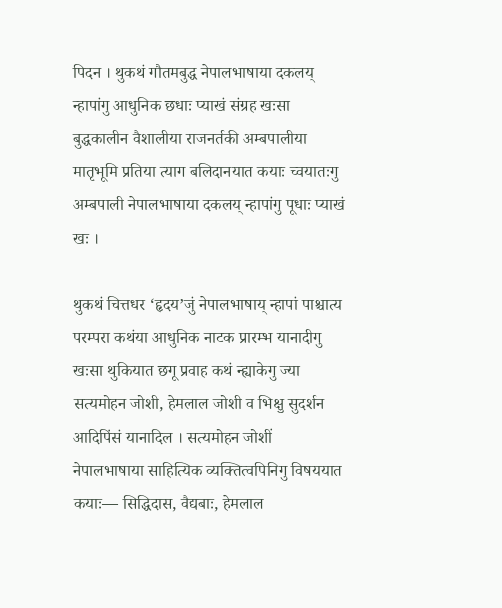पिदन । थुकथं गौतमबुद्ध नेपालभाषाया दकलय् न्हापांगु आधुनिक छधाः प्याखं संग्रह खःसा बुद्धकालीन वैशालीया राजनर्तकी अम्बपालीया मातृभूमि प्रतिया त्याग बलिदानयात कयाः च्वयातःगु अम्बपाली नेपालभाषाया दकलय् न्हापांगु पूधाः प्याखं खः ।

थुकथं चित्तधर ‘हृदय’जुं नेपालभाषाय् न्हापां पाश्चात्य परम्परा कथंया आधुनिक नाटक प्रारम्भ यानादीगु खःसा थुकियात छगू प्रवाह कथं न्ह्याकेगु ज्या सत्यमोहन जोशी, हेमलाल जोशी व भिक्षु सुदर्शन आदिपिंसं यानादिल । सत्यमोहन जोशीं नेपालभाषाया साहित्यिक व्यक्तित्वपिनिगु विषययात कयाः— सिद्धिदास, वैद्यबाः, हेमलाल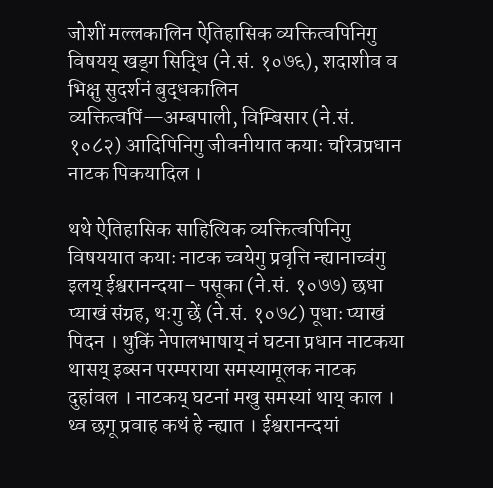जोशीं मल्लकालिन ऐतिहासिक व्यक्तित्वपिनिगु विषयय् खड्ग सिद्धि (ने.सं. १०७६), शदाशीव व भिक्षु सुदर्शनं बुद्धकालिन व्यक्तित्वपिं—अम्बपाली, विम्बिसार (ने.सं. १०८२) आदिपिनिगु जीवनीयात कयाः चरित्रप्रधान नाटक पिकयादिल ।

थथे ऐतिहासिक साहित्यिक व्यक्तित्वपिनिगु विषययात कयाः नाटक च्वयेगु प्रवृत्ति न्ह्यानाच्वंगु इलय् ईश्वरानन्दया– पसूका (ने.सं. १०७७) छधा प्याखं संग्रह, थःगु छें (ने.सं. १०७८) पूधाः प्याखं पिदन । थुकिं नेपालभाषाय् नं घटना प्रधान नाटकया थासय् इब्सन परम्पराया समस्यामूलक नाटक दुहांवल । नाटकय् घटनां मखु समस्यां थाय् काल । थ्व छगू प्रवाह कथं हे न्ह्यात । ईश्वरानन्दयां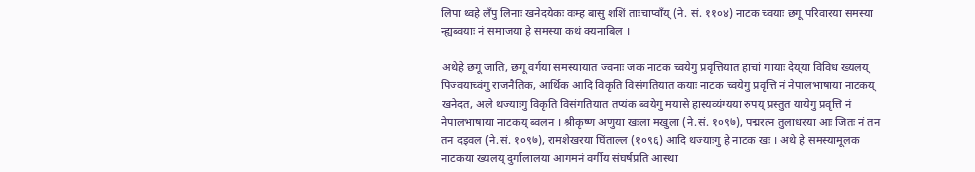लिपा थ्वहे लँपु लिनाः खनेदयेकः वःम्ह बासु शशिं ताःचाप्वाँय् (ने. सं. ११०४) नाटक च्वयाः छगू परिवारया समस्या न्ह्यब्वयाः नं समाजया हे समस्या कथं क्यनाबिल ।

अथेहे छगू जाति, छगू वर्गया समस्यायात ज्वनाः जक नाटक च्वयेगु प्रवृत्तियात हाचां गायाः देय्‌या विविध ख्यलय् पिज्वयाच्वंगु राजनैतिक, आर्थिक आदि विकृति विसंगतियात कयाः नाटक च्वयेगु प्रवृत्ति नं नेपालभाषाया नाटकय् खनेदत, अले थज्याःगु विकृति विसंगतियात तप्यंक ब्वयेगु मयासे हास्यव्यंग्यया रुपय् प्रस्तुत यायेगु प्रवृत्ति नं नेपालभाषाया नाटकय् ब्वलन । श्रीकृष्ण अणुया खःला मखुला (ने.सं. १०९७), पद्मरत्न तुलाधरया आः जितः नं तन तन दइवल (ने.सं. १०९७), रामशेखरया घिंताल्ल (१०९६) आदि थज्याःगु हे नाटक खः । अथे हे समस्यामूलक नाटकया ख्यलय् दुर्गालालया आगमनं वर्गीय संघर्षप्रति आस्था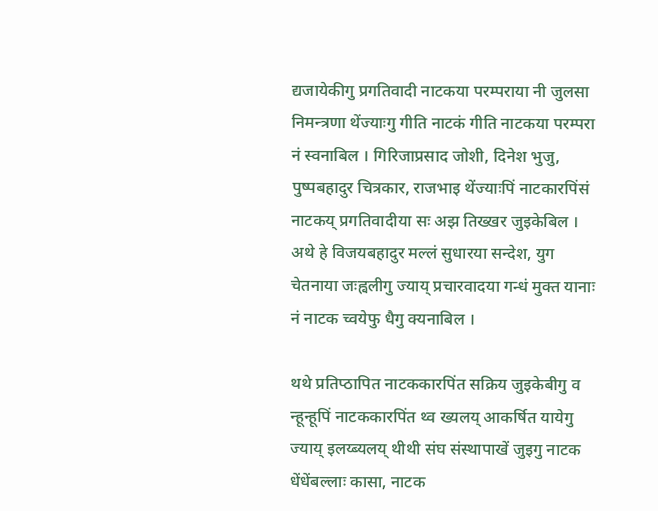द्यजायेकीगु प्रगतिवादी नाटकया परम्पराया नी जुलसा निमन्त्रणा थेंज्याःगु गीति नाटकं गीति नाटकया परम्परा नं स्वनाबिल । गिरिजाप्रसाद जोशी, दिनेश भुजु, पुष्पबहादुर चित्रकार, राजभाइ थेंज्याःपिं नाटकारपिंसं नाटकय् प्रगतिवादीया सः अझ तिख्खर जुइकेबिल । अथे हे विजयबहादुर मल्लं सुधारया सन्देश, युग चेतनाया जःह्वलीगु ज्याय् प्रचारवादया गन्धं मुक्त यानाः नं नाटक च्वयेफु धैगु क्यनाबिल ।

थथे प्रतिप्ठापित नाटककारपिंत सक्रिय जुइकेबीगु व न्हून्हूपिं नाटककारपिंत थ्व ख्यलय् आकर्षित यायेगु ज्याय् इलय्ब्यलय् थीथी संघ संस्थापाखें जुइगु नाटक धेंधेंबल्लाः कासा, नाटक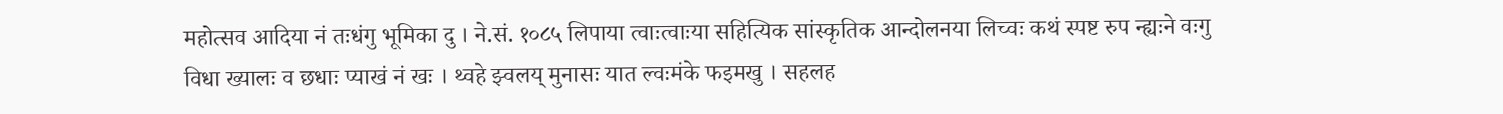महोत्सव आदिया नं तःधंगु भूमिका दु । ने.सं. १०८५ लिपाया त्वाःत्वाःया सहित्यिक सांस्कृतिक आन्दोलनया लिच्वः कथं स्पष्ट रुप न्ह्यःने वःगु विधा ख्यालः व छधाः प्याखं नं खः । थ्वहे झ्वलय् मुनासः यात ल्वःमंके फइमखु । सहलह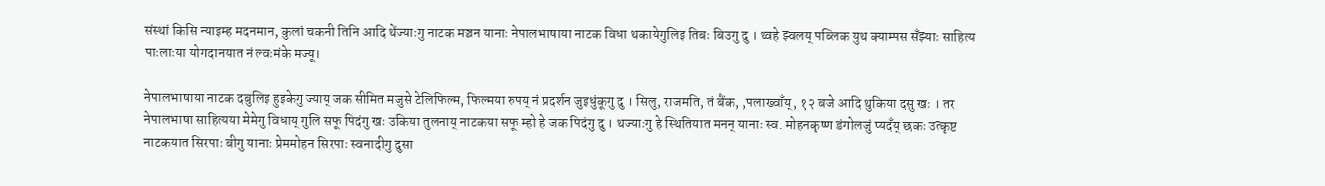संस्थां किसि न्याइम्ह मदनमान, कुलां चकनी तिनि आदि थेंज्याःगु नाटक मञ्चन यानाः नेपालभाषाया नाटक विधा थकायेगुलिइ तिबः बिउगु दु । थ्वहे झ्वलय् पब्लिक युथ क्याम्पस सँझ्याः साहित्य पाःलाःया योगदानयात नं ल्वःमंके मज्यू।

नेपालभाषाया नाटक दबुलिइ हुइकेगु ज्याय् जक सीमित मजुसे टेलिफिल्म, फिल्मया रुपय् नं प्रदर्शन जुइधुंकूगु दु । सिलु, राजमति, तं बैंक, ,पलाख्वाँय्, १२ बजे आदि थुकिया दसु खः । तर नेपालभाषा साहित्यया मेमेगु विधाय् गुलि सफू पिदंगु खः उकिया तुलनाय् नाटकया सफू म्हो हे जक पिदंगु दु । थज्याःगु हे स्थितियात मनन् यानाः स्व. मोहनकृष्ण डंगोलजुं प्यदँय् छकः उत्कृष्ट नाटकयात सिरपाः बीगु यानाः प्रेममोहन सिरपाः स्वनादीगु दुसा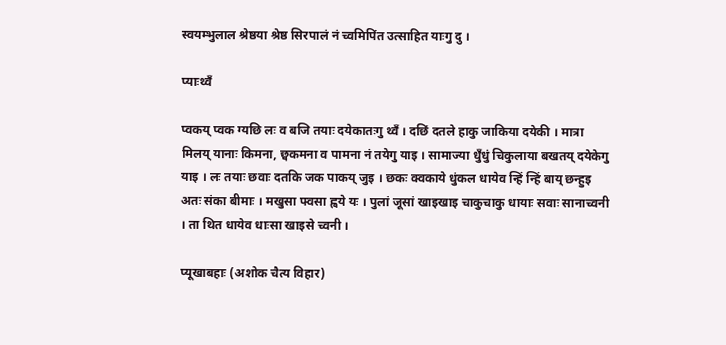स्वयम्भुलाल श्रेष्ठया श्रेष्ठ सिरपालं नं च्वमिपिंत उत्साहित याःगु दु ।

प्याःथ्वँ

प्वकय् प्वक ग्यछि लः व बजि तयाः दयेकातःगु थ्वँ । दछिं दतले हाकु जाकिया दयेकी । मात्रा मिलय् यानाः किमना, छ्वकमना व पामना नं तयेगु याइ । सामाज्या धुँधुं चिकुलाया बखतय् दयेकेगु याइ । लः तयाः छवाः दतकि जक पाकय् जुइ । छकः क्वकाये धुंकल धायेव न्हिं न्हिं बाय् छन्हुइ अतः संका बीमाः । मखुसा फ्वसा ह्वये यः । पुलां जूसां खाइखाइ चाकुचाकु धायाः सवाः सानाच्वनी । ता थित धायेव धाःसा खाइसे च्वनी ।

प्यूखाबहाः (अशोक चैत्य विहार)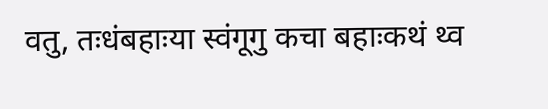वतु, तःधंबहाःया स्वंगूगु कचा बहाःकथं थ्व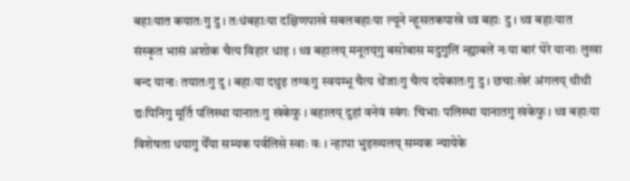बहाःयात कयातःगु दु । तःधंबहाःया दक्षिणपाखे सबलबहाःया ल्यूने न्हूसतकपाखे थ्व बहाः दु । थ्व बहाःयात संस्कृत भासं अशोक चैत्य विहार धाइ । थ्व बहालय्‌ मनूतय्‌गु बसोबास मदुगुलिं न्ह्याबलें नःया बारं घेरे यानाः लुखा बन्द यानाः तयातःगु दु । बहाःया दथुइ तग्वःगु स्वयम्भू चैत्य थेंजाःगु चैत्य दयेकातःगु दु । छचाःखेरं अंगलय्‌ थीथी द्यःपिनिगु मूर्ति पलिस्था यानातःगु खंकेफु । बहालय्‌ दुहां वनेवं स्वंगः चिभाः पलिस्था यानातगु खंकेफु । थ्व बहाःया विशेषता धयागु येँया सम्यक पर्वलिसे स्वाः वः । न्हापा भुइख्यलय्‌ सम्यक न्यायेके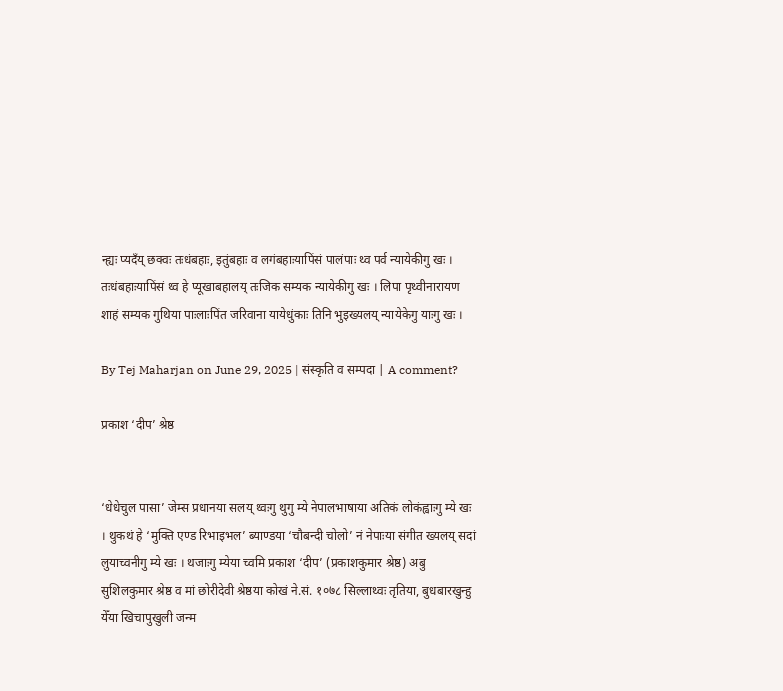न्ह्यः प्यदँय्‌ छक्वः तःधंबहाः, इतुंबहाः व लगंबहाःयापिंसं पालंपाः थ्व पर्व न्यायेकीगु खः । तःधंबहाःयापिंसं थ्व हे प्यूखाबहालय्‌ तःजिक सम्यक न्यायेकीगु खः । लिपा पृथ्वीनारायण शाहं सम्यक गुथिया पाःलाःपिंत जरिवाना यायेधुंकाः तिनि भुइख्यलय्‌ न्यायेकेगु याःगु खः ।

By Tej Maharjan on June 29, 2025 | संस्कृति व सम्पदा | A comment?

प्रकाश ‘दीप’ श्रेष्ठ


‘धेधेचुल पासा’ जेम्स प्रधानया सलय्‌ थ्वःगु थुगु म्ये नेपालभाषाया अतिकं लोकंह्वाःगु म्ये खः । थुकथं हे ‘मुक्ति एण्ड रिभाइभल’ ब्याण्डया ‘चौबन्दी चोलो’ नं नेपाःया संगीत ख्यलय्‌ सदां लुयाच्वनीगु म्ये खः । थजाःगु म्येया च्वमि प्रकाश ‘दीप’ (प्रकाशकुमार श्रेष्ठ) अबु सुशिलकुमार श्रेष्ठ व मां छोरीदेवी श्रेष्ठया कोखं ने.सं. १०७८ सिल्लाथ्वः तृतिया, बुधबारखुन्हु येँया खिचापुखुली जन्म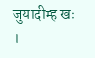जुयादीम्ह खः ।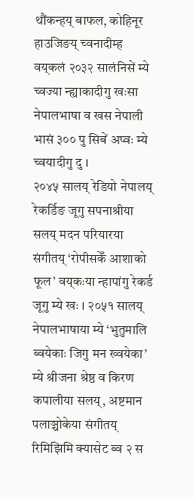थौंकन्हय्‌ बाफल, कोहिनूर हाउजिङय्‌ च्वनादीम्ह वय्‌कलं २०३२ सालंनिसें म्ये च्वज्या न्ह्याकादीगु खःसा नेपालभाषा व खस नेपाली भासं ३०० पु सिबें अप्वः म्ये च्वयादीगु दु ।
२०४५ सालय्‌ रेडियो नेपालय्‌ रेकर्डिङ जूगु सपनाश्रीया सलय्‌ मदन परियारया संगीतय्‌ ‘रोपीसकेँ आशाको फूल’ वय्‌कःया न्हापांगु रेकर्ड जूगु म्ये खः । २०५१ सालय्‌ नेपालभाषाया म्ये ‘भुतुमालि ब्वयेकाः जिगु मन ख्वयेका’ म्ये श्रीजना श्रेष्ठ व किरण कपालीया सलय्‌, अष्टमान पलाञ्चोकेया संगीतय्‌ रिमिझिमि क्यासेट ब्व २ स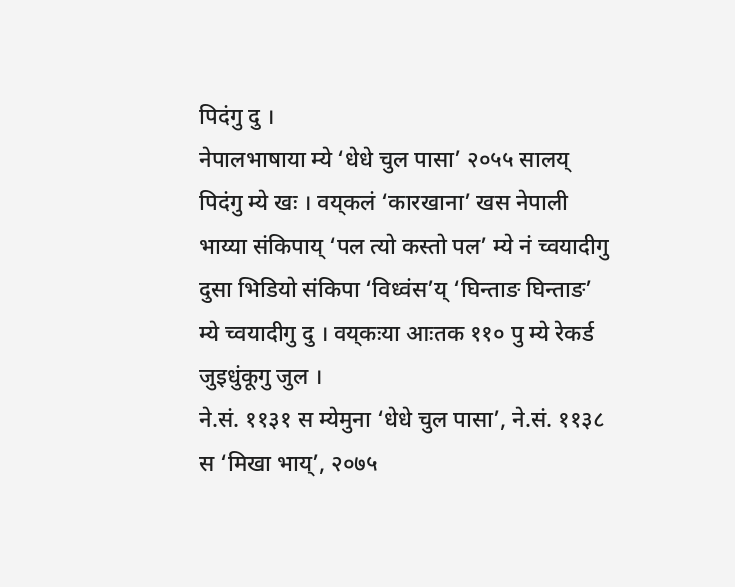पिदंगु दु ।
नेपालभाषाया म्ये ‘धेधे चुल पासा’ २०५५ सालय्‌ पिदंगु म्ये खः । वय्‌कलं ‘कारखाना’ खस नेपाली भाय्या संकिपाय्‌ ‘पल त्यो कस्तो पल’ म्ये नं च्वयादीगु दुसा भिडियो संकिपा ‘विध्वंस’य्‌ ‘घिन्ताङ घिन्ताङ’ म्ये च्वयादीगु दु । वय्‌कःया आःतक ११० पु म्ये रेकर्ड जुइधुंकूगु जुल ।
ने.सं. ११३१ स म्येमुना ‘धेधे चुल पासा’, ने.सं. ११३८ स ‘मिखा भाय्‌’, २०७५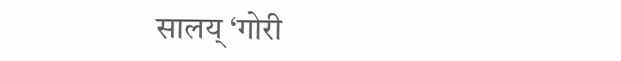सालय्‌ ‘गोरी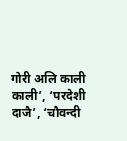गोरी अलि काली काली’, ‘परदेशी दाजै’, ‘चौवन्दी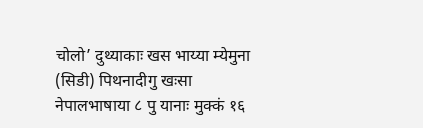चोलो’ दुथ्याकाः खस भाय्या म्येमुना (सिडी) पिथनादीगु खःसा नेपालभाषाया ८ पु यानाः मुक्कं १६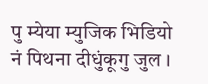पु म्येया म्युजिक भिडियो नं पिथना दीधुंकूगु जुल ।